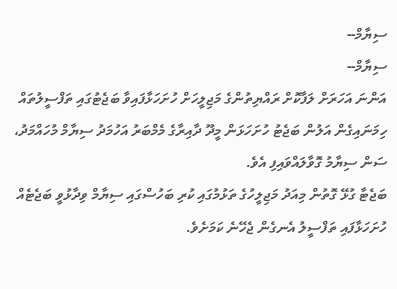ސިޔާމް--
ސިޔާމް--
އަންނަ އަހަރަށް ލަފާކޮށް ރައްޔިތުންގެ މަޖިލީހަށް ހުށަހަޅާފައިވާ ބަޖެޓުގައި ތަފްސީލުތައް ހިމަނައިގެން އަލުން ބަޖެޓު ހުށަހަޅަން މީދޫ ދާއިރާގެ މެމްބަރު އަހުމަދު ސިޔާމް މުހައްމަދު، ސަން ސިޔާމު ގޮވާލައްވައިފި އެވެ.
ބަޖެޓާ ގުޅޭ ގޮތުން މިއަދު މަޖިލީހުގެ ތަޅުމުގައި ކުރި ބަހުސްގައި ސިޔާމް ވިދާޅުވީ ބަޖެޓެއް ހުށަހަޅާފައި ތަފްސީލު އެނގެން ޖެހޭނެ ކަމަށެވެ.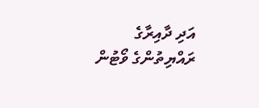އަދި ދާއިރާގެ ރައްޔިތުންގެ ވޯޓުން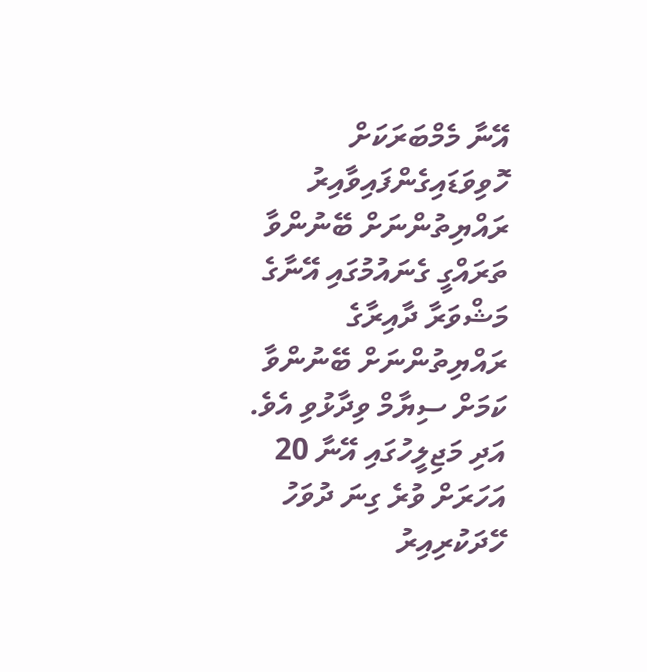އޭނާ މެމްބަރަކަށް ހޮވިވަޑައިގެންފައިވާއިރު ރައްޔިތުންނަށް ބޭނުންވާ ތަރައްގީ ގެނައުމުގައި އޭނާގެ މަޝްވަރާ ދާއިރާގެ ރައްޔިތުންނަށް ބޭނުންވާ ކަމަށް ސިޔާމް ވިދާޅުވި އެވެ.
އަދި މަޖިލީހުގައި އޭނާ 20 އަހަރަށް ވުރެ ގިނަ ދުވަހު ހޭދަކުރިއިރު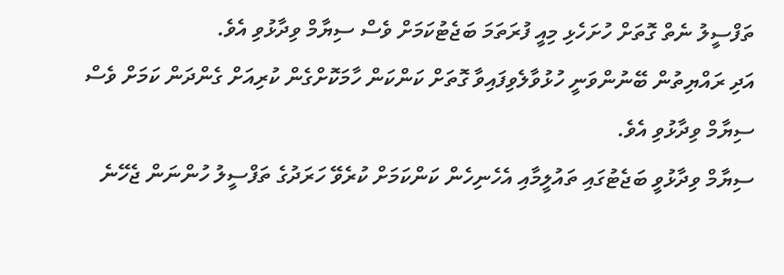ތަފްސީލު ނެތް ގޮތަށް ހުށަހެޅި މިއީ ފުރަތަމަ ބަޖެޓުކަމަށް ވެސް ސިޔާމް ވިދާޅުވި އެވެ.
އަދި ރައްޔިތުން ބޭނުންވަނީ ހުޅުވާލެވިފައިވާ ގޮތަށް ކަންކަން ހާމަކޮށްގެން ކުރިއަށް ގެންދަން ކަމަށް ވެސް ސިޔާމް ވިދާޅުވި އެވެ.
ސިޔާމް ވިދާޅުވީ ބަޖެޓުގައި ތައުލީމާއި އެހެނިހެން ކަންކަމަށް ކުރެވޭ ހަރަދުގެ ތަފްސީލު ހުންނަން ޖެހޭނެ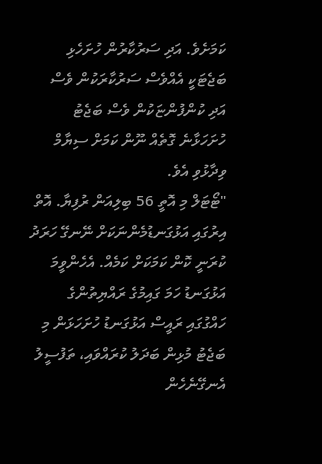ކަމަށެވެ. އަދި ސަރުކާރުން ހުށަހެޅި ބަޖެޓަކީ އެއްވެސް ސަރުކާރަކުން ވެސް އަދި ކުންފުންޏަކުން ވެސް ބަޖެޓު ހުށަހަޅާނެ ގޮތެއް ނޫން ކަމަށް ސިޔާމް ވިދާޅުވި އެވެ.
"ޓޯޓަލް މި އޮތީ 56 ބިލިއަން ރުފިޔާ. އޮތް އިރުގައި އަޅުގަނޑުމެންނަކަށް ނޭނގޭ ހަރަދު ކުރަނީ ކޮން ކަމަކަށް ކަމެއް. އެހެންވީމަ އަޅުގަނޑު ހަމަ ގައިމުގެ ރައްޔިތުންގެ ހައްގުގައި ރައީސް އަޅުގަނޑު ހުށަހަޅަން މި ބަޖެޓު މުޅިން ބަދަލު ކުރައްވައި، ތަފުސީލު އެނގޭނެހެން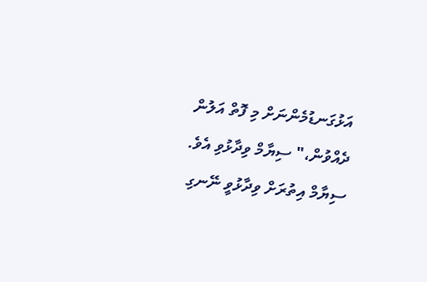އަޅުގަނޑުމެންނަށް މި ފޮތް އަލުން ދެއްވުން،" ސިޔާމް ވިދާޅުވި އެވެ.
ސިޔާމް އިތުރަށް ވިދާޅުވީ ނޭނގި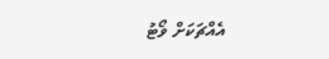އެއްޗަކަށް ވޯޓު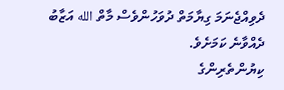ދެވިއްޖެނަމަ ގިޔާމަތް ދުވަހުންވެސް މާތް الله އަޒާބު ދެއްވާނެ ކަމަށެވެ.
ކިޔުންތެރިންގެ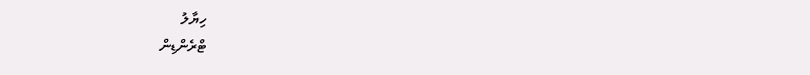ހިޔާލު
ޓްރެންޑިން